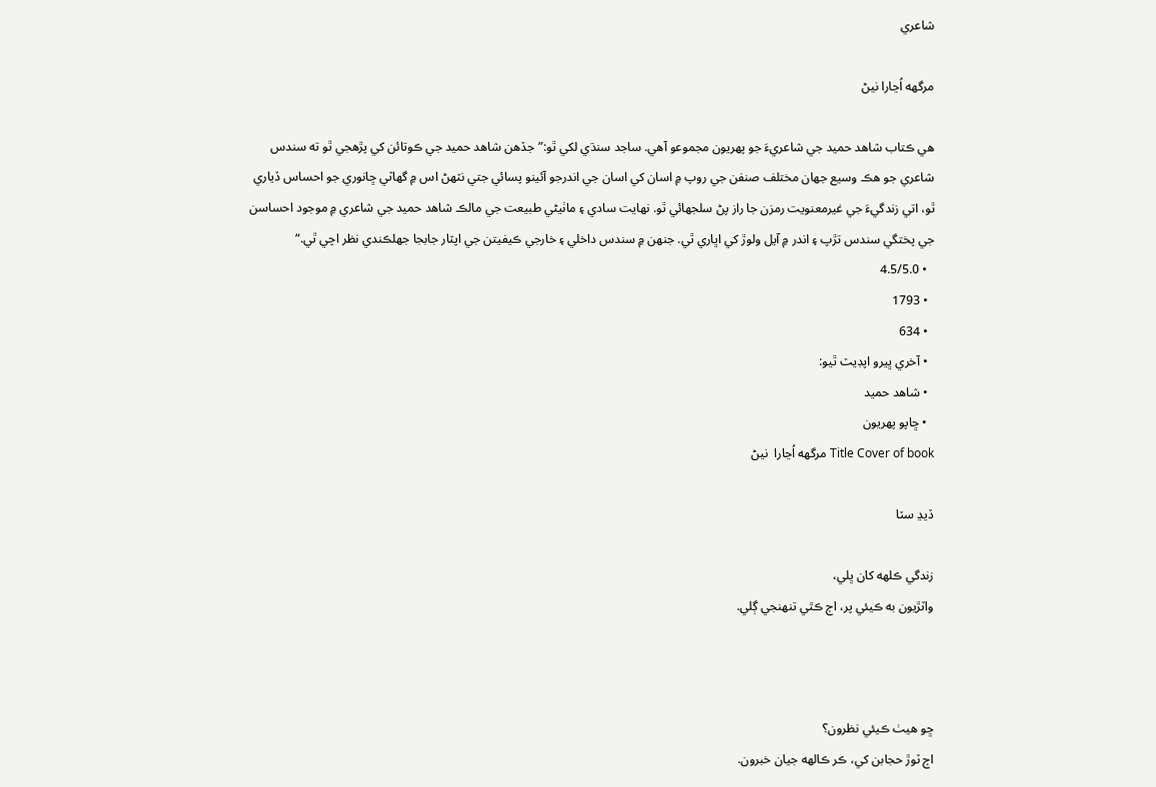شاعري

مرگهه اُڃارا نيڻ

هي ڪتاب شاهد حميد جي شاعريءَ جو پهريون مجموعو آهي. ساجد سنڌي لکي ٿو:”جڏهن شاهد حميد جي ڪوتائن کي پڙهجي ٿو ته سندس شاعري جو هڪ وسيع جهان مختلف صنفن جي روپ ۾ اسان کي اسان جي اندرجو آئينو پسائي جتي نٽهڻ اس ۾ گهاٽي ڇانوري جو احساس ڏياري ٿو، اتي زندگيءَ جي غيرمعنويت رمزن جا راز پڻ سلجهائي ٿو. نهايت سادي ۽ ماٺيڻي طبيعت جي مالڪ شاهد حميد جي شاعري ۾ موجود احساسن جي پختگي سندس تڙپ ۽ اندر ۾ آيل ولوڙ کي اڀاري ٿي. جنهن ۾ سندس داخلي ۽ خارجي ڪيفيتن جي اپٽار جابجا جهلڪندي نظر اچي ٿي.“
  • 4.5/5.0
  • 1793
  • 634
  • آخري ڀيرو اپڊيٽ ٿيو:
  • شاهد حميد
  • ڇاپو پھريون
Title Cover of book مرگهه اُڃارا  نيڻ

ڏيڍ سٽا

زندگي ڪلهه کان ڀلي،
واٽڙيون به ڪيئي پر، اڄ ڪٿي تنهنجي ڳلي.



ڇو هيٺ ڪيئي نظرون؟
اڄ ٽوڙ حجابن کي، ڪر ڪالهه جيان خبرون.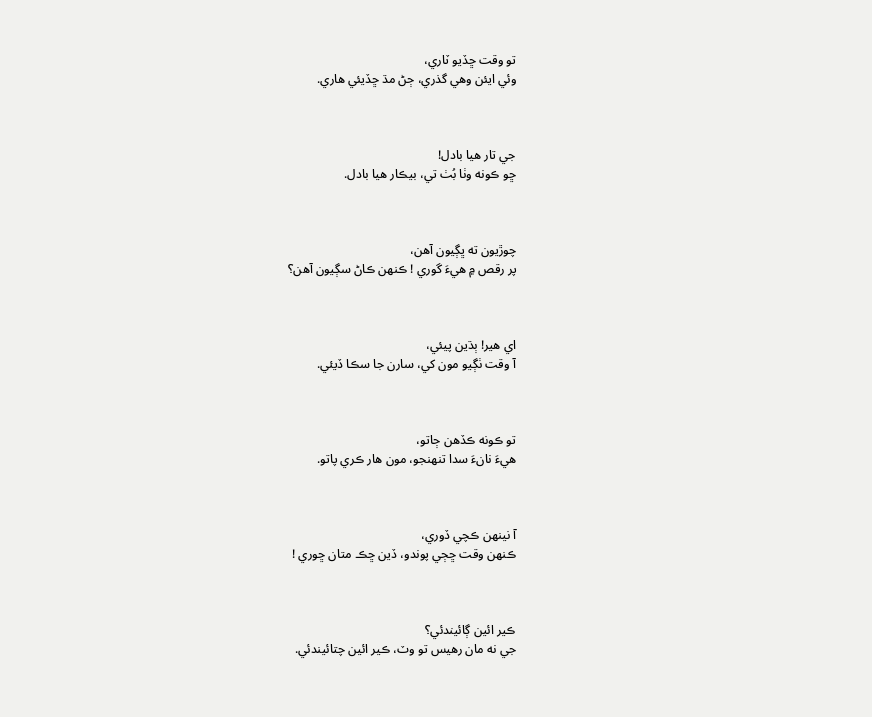تو وقت ڇڏيو ٽاري،
وئي ايئن وهي گذري، ڄڻ مڌ ڇڏيئي هاري.



جي تار هيا بادل!
ڇو ڪونه وٺا بُٺ تي، بيڪار هيا بادل.



چوڙيون ته ڀڳيون آهن،
پر رقص ۾ هيءَ گوري ! ڪنهن ڪاڻ سڳيون آهن؟



اي هير! ٻڌين پيئي،
آ وقت ٺڳيو مون کي، سارن جا سڪا ڏيئي.



تو ڪونه ڪڏهن ڄاتو،
هيءَ نانءَ سدا تنهنجو، مون هار ڪري پاتو.



آ نينهن ڪچي ڏوري،
ڪنهن وقت ڇڄي پوندو، ڏين ڇڪ متان ڇوري !



ڪير ائين ڳائيندئي؟
جي نه مان رهيس تو وٽ، ڪير ائين چتائيندئي.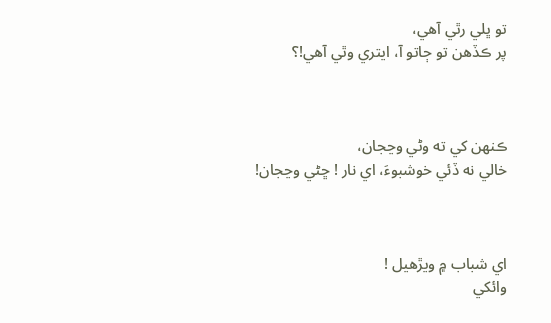تو ڀلي رٿي آهي،
پر ڪڏهن تو ڄاتو آ، ايتري وٿي آهي!؟



ڪنهن کي ته وڻي وڃجان،
خالي نه ڏئي خوشبوءَ، اي نار ! ڇڻي وڃجان!



اي شباب ۾ ويڙهيل !
وائکي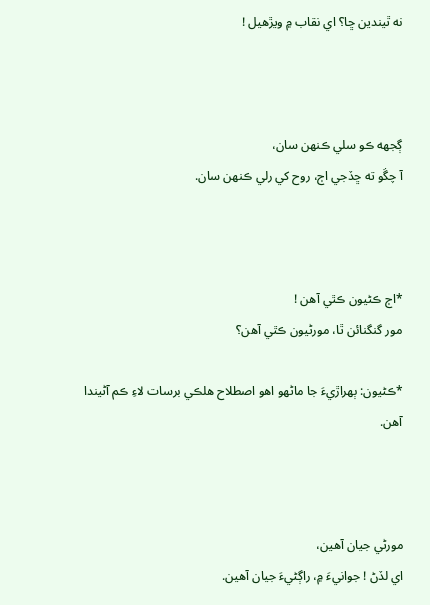نه ٿيندين ڇا؟ اي نقاب ۾ ويڙهيل !



ڳجهه ڪو سلي ڪنهن سان،
آ چڱو ته ڇڏجي اڄ، روح کي رلي ڪنهن سان.



*اڄ ڪڻيون ڪٿي آهن !
مور گنگنائن ٿا، مورڻيون ڪٿي آهن؟

*ڪڻيون: ٻهراڙيءَ جا ماڻهو اهو اصطلاح هلڪي برسات لاءِ ڪم آڻيندا آهن.



مورڻي جيان آهين،
اي لڏڻ ! جوانيءَ ۾، راڳڻيءَ جيان آهين.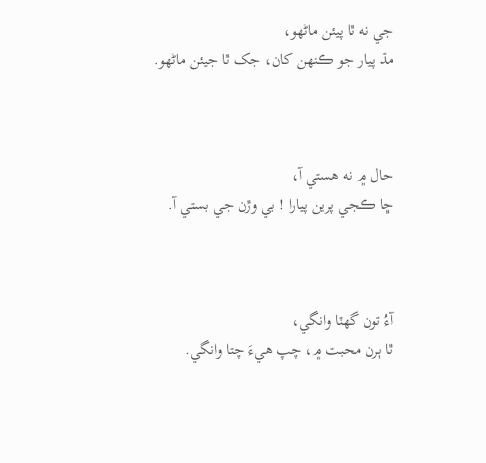جي نه ٿا پيئن ماڻهو،
مڌ پيار جو ڪنهن کان، جک ٿا جيئن ماڻهو.



حال ۾ نه هستي آ،
ڇا ڪجي پرين پيارا ! بي وڙن جي بستي آ.



آءُ تون گهٽا وانگي،
ٿا ٻرن محبت ۾، چپ هيءَ چتا وانگي.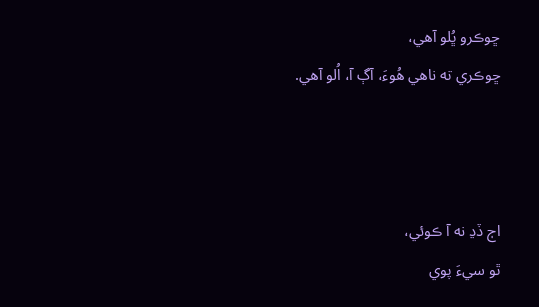ڇوڪرو ڀُلو آهي،
ڇوڪري ته ناهي هُوءَ، آڳ آ، اُلو آهي.



اڄ ڏڍ نه آ ڪوئي،
ٿو سيءَ پوي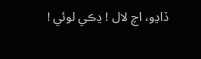ڏاڍو، اچ لال ! ڍڪي لوئي !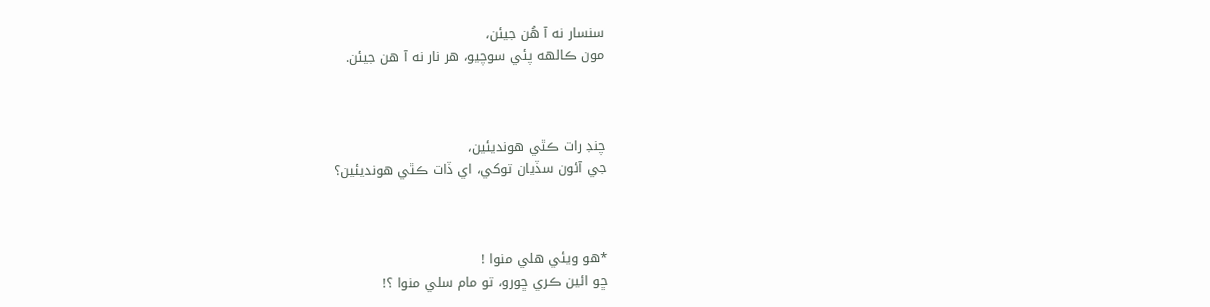سنسار نه آ هُن جيئن،
مون ڪالهه پئي سوچيو، هر نار نه آ هن جيئن.



چنڊ رات ڪٿي هونديئين،
جي آئون سڏيان توکي، اي ڏات ڪٿي هونديئين؟



*هو ويئي هلي منوا !
ڇو ائين ڪري ڇورو، تو مام سلي منوا ؟!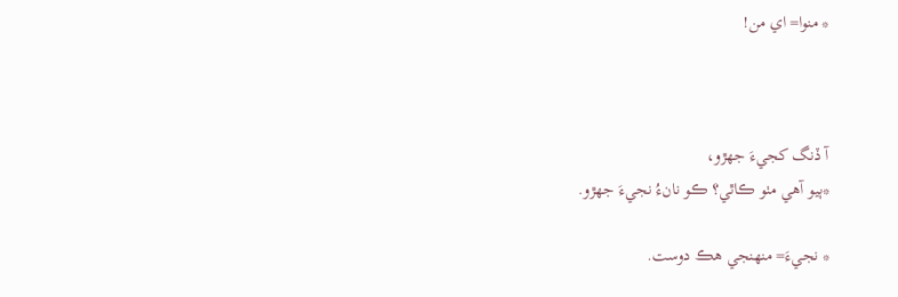* منوا= اي من!



آ ڏنگ کجيءَ جهڙو،
*ٻيو آهي مٺو ڪاٿي؟ ڪو نانءُ نجيءَ جهڙو.

* نجيءَ= منهنجي هڪ دوست.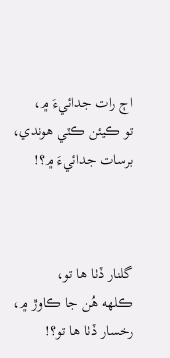اڄ رات جدائيءَ ۾،
تو ڪيئن ڪٽي هوندي، برسات جدائيءَ ۾؟!



گلنار ڏٺا ها تو،
ڪلهه هُن جا ڪاوڙ ۾، رخسار ڏٺا ها تو؟!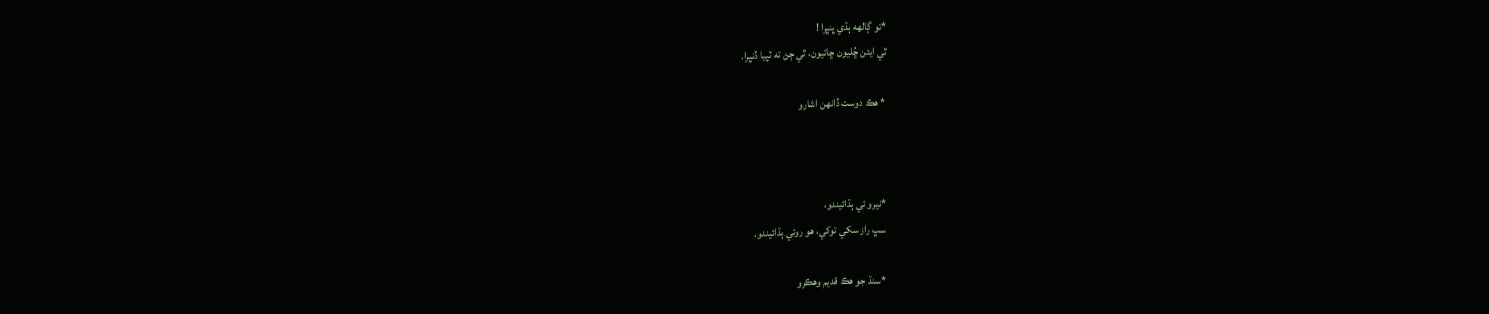*تو ڳالهه ٻڌي ڀنڀرا !
ٿي ايئن ڇُليون ڇاتيون، ٿي ڄڻ ته ٽپيا ڏنڀرا.

* هڪ دوست ڏانهن اشارو



*نيرو ئي ٻڌائيندو،
سڀ راز سکي توکي، هو روئي ٻڌائيندو.

*سنڌ جو هڪ قديم وهڪرو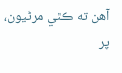آهن ته ڪٿي مرڻيون،
پر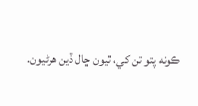ڪونه پتو تن کي، ٿيون ڇال ڏين هرڻيون.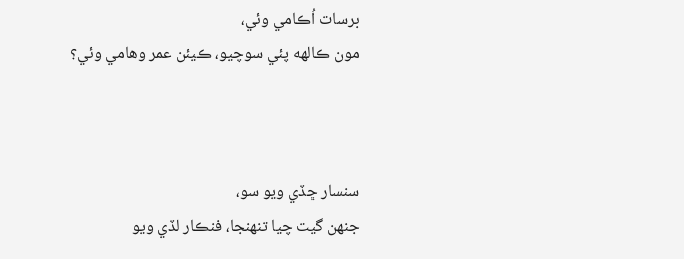برسات اُڪامي وئي،
مون ڪالهه پئي سوچيو، ڪيئن عمر وهامي وئي؟



سنسار ڇڏي ويو سو،
جنهن گيت چيا تنهنجا، فنڪار لڏي ويو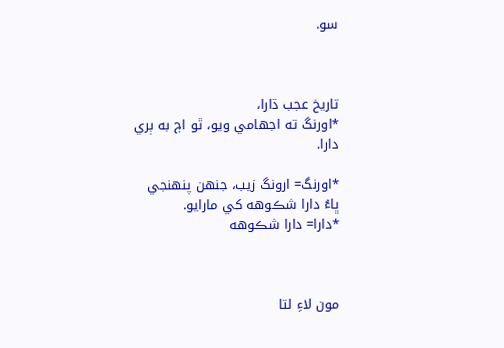سو.



تاريخ عجب ڌارا،
*اورنگ ته اجهامي ويو، ٿو اڄ به ٻري دارا.

*اورنگ= ارونگ زيب، جنهن پنهنجي ڀاءُ دارا شڪوهه کي مارايو.
*دارا= دارا شڪوهه



مون لاءِ لتا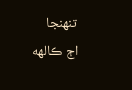تنهنجا
اڄ ڪالهه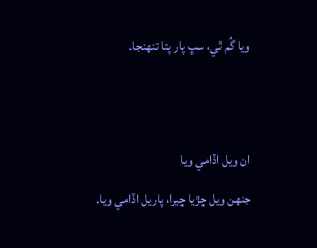ويا گُم ٿي، سڀ پار پتا تنهنجا.


ان ويل اڏامي ويا
جنهن ويل ڇڙيا ڇيرا، پاريل اڏامي ويا.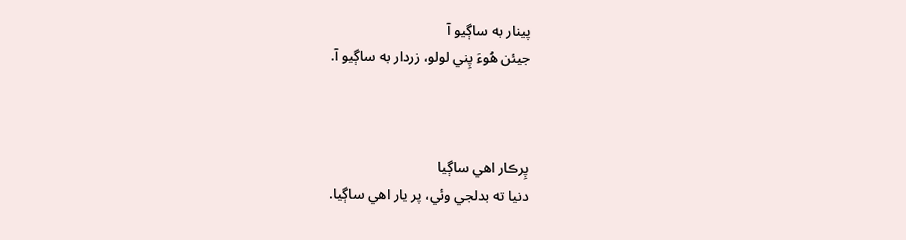پينار به ساڳيو آ
جيئن هُوءَ پِني لولو، زردار به ساڳيو آ.



پِرڪار اهي ساڳيا
دنيا ته بدلجي وئي، پر يار اهي ساڳيا.